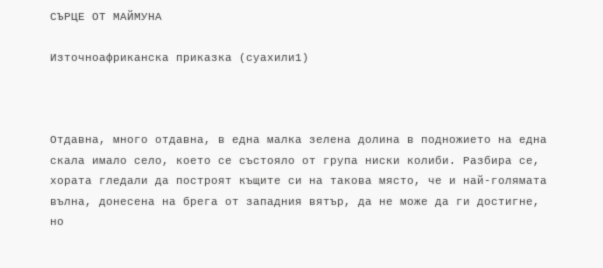СЪРЦЕ ОТ МАЙМУНА

Източноафриканска приказка (суахили1)



Отдавна, много отдавна, в една малка зелена долина в подножието на една скала имало село, което се състояло от група ниски колиби. Разбира се, хората гледали да построят къщите си на такова място, че и най-голямата вълна, донесена на брега от западния вятър, да не може да ги достигне, но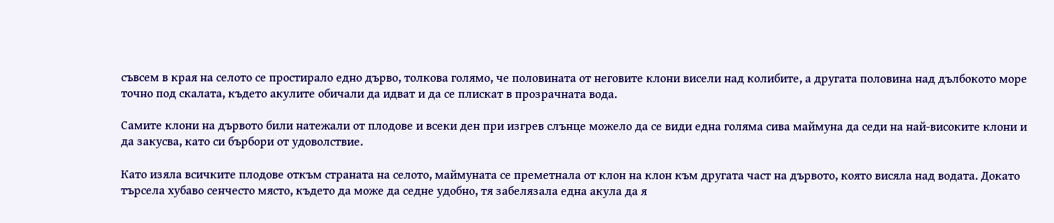съвсем в края на селото се простирало едно дърво, толкова голямо, че половината от неговите клони висели над колибите, а другата половина над дълбокото море точно под скалата, където акулите обичали да идват и да се плискат в прозрачната вода.

Самите клони на дървото били натежали от плодове и всеки ден при изгрев слънце можело да се види една голяма сива маймуна да седи на най-високите клони и да закусва, като си бърбори от удоволствие.

Като изяла всичките плодове откъм страната на селото, маймуната се преметнала от клон на клон към другата част на дървото, която висяла над водата. Докато търсела хубаво сенчесто място, където да може да седне удобно, тя забелязала една акула да я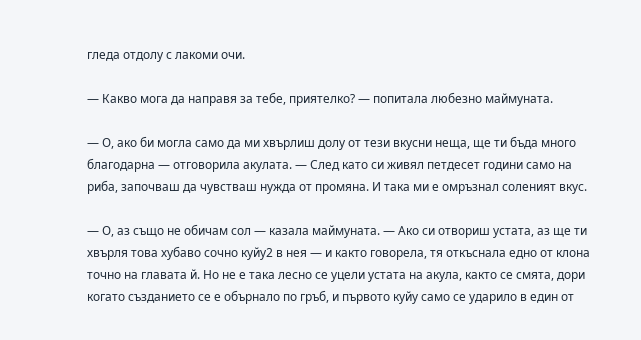гледа отдолу с лакоми очи.

— Какво мога да направя за тебе, приятелко? — попитала любезно маймуната.

— О, ако би могла само да ми хвърлиш долу от тези вкусни неща, ще ти бъда много благодарна — отговорила акулата. — След като си живял петдесет години само на риба, започваш да чувстваш нужда от промяна. И така ми е омръзнал соленият вкус.

— О, аз също не обичам сол — казала маймуната. — Ако си отвориш устата, аз ще ти хвърля това хубаво сочно куйу2 в нея — и както говорела, тя откъснала едно от клона точно на главата й. Но не е така лесно се уцели устата на акула, както се смята, дори когато създанието се е обърнало по гръб, и първото куйу само се ударило в един от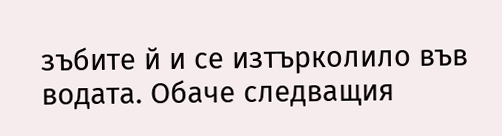зъбите й и се изтърколило във водата. Обаче следващия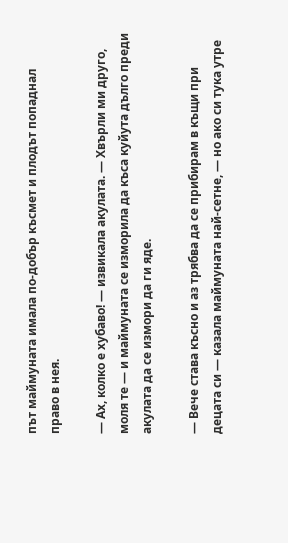път маймуната имала по-добър късмет и плодът попаднал право в нея.

— Ах, колко е хубаво! — извикала акулата. — Хвърли ми друго, моля те — и маймуната се изморила да къса куйута дълго преди акулата да се измори да ги яде.

— Вече става късно и аз трябва да се прибирам в къщи при децата си — казала маймуната най-сетне, — но ако си тука утре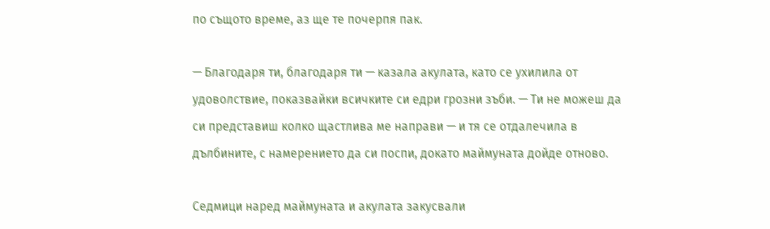по същото време, аз ще те почерпя пак.

— Благодаря ти, благодаря ти — казала акулата, като се ухилила от удоволствие, показвайки всичките си едри грозни зъби. — Ти не можеш да си представиш колко щастлива ме направи — и тя се отдалечила в дълбините, с намерението да си поспи, докато маймуната дойде отново.

Седмици наред маймуната и акулата закусвали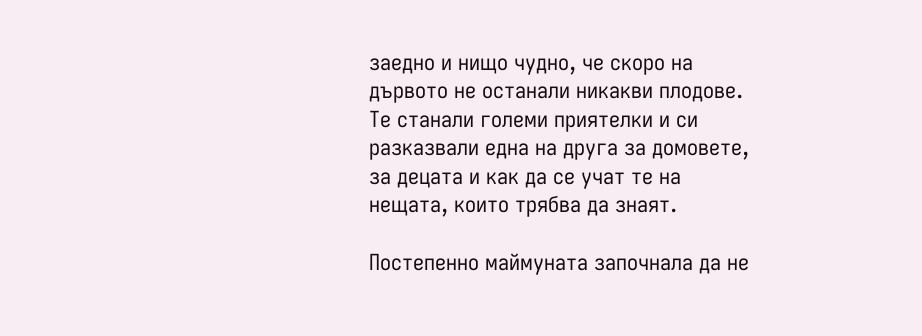заедно и нищо чудно, че скоро на дървото не останали никакви плодове. Те станали големи приятелки и си разказвали една на друга за домовете, за децата и как да се учат те на нещата, които трябва да знаят.

Постепенно маймуната започнала да не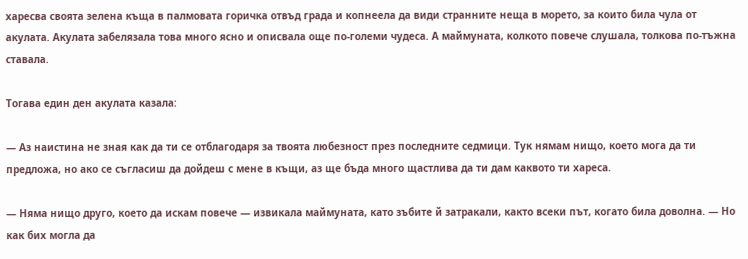харесва своята зелена къща в палмовата горичка отвъд града и копнеела да види странните неща в морето, за които била чула от акулата. Акулата забелязала това много ясно и описвала още по-големи чудеса. А маймуната, колкото повече слушала, толкова по-тъжна ставала.

Тогава един ден акулата казала:

— Аз наистина не зная как да ти се отблагодаря за твоята любезност през последните седмици. Тук нямам нищо, което мога да ти предложа, но ако се съгласиш да дойдеш с мене в къщи, аз ще бъда много щастлива да ти дам каквото ти хареса.

— Няма нищо друго, което да искам повече — извикала маймуната, като зъбите й затракали, както всеки път, когато била доволна. — Но как бих могла да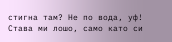стигна там? Не по вода, уф! Става ми лошо, само като си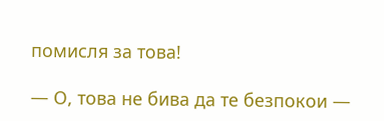помисля за това!

— О, това не бива да те безпокои —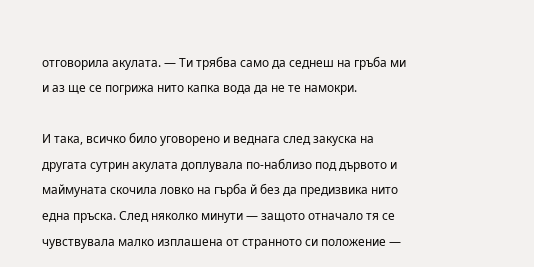отговорила акулата. — Ти трябва само да седнеш на гръба ми и аз ще се погрижа нито капка вода да не те намокри.

И така, всичко било уговорено и веднага след закуска на другата сутрин акулата доплувала по-наблизо под дървото и маймуната скочила ловко на гърба й без да предизвика нито една пръска. След няколко минути — защото отначало тя се чувствувала малко изплашена от странното си положение —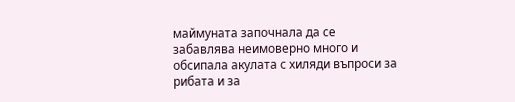маймуната започнала да се забавлява неимоверно много и обсипала акулата с хиляди въпроси за рибата и за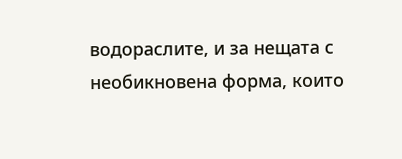водораслите, и за нещата с необикновена форма, които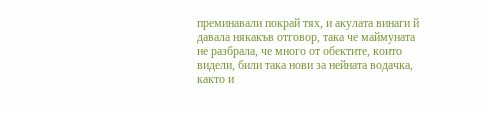преминавали покрай тях, и акулата винаги й давала някакъв отговор, така че маймуната не разбрала, че много от обектите, които видели, били така нови за нейната водачка, както и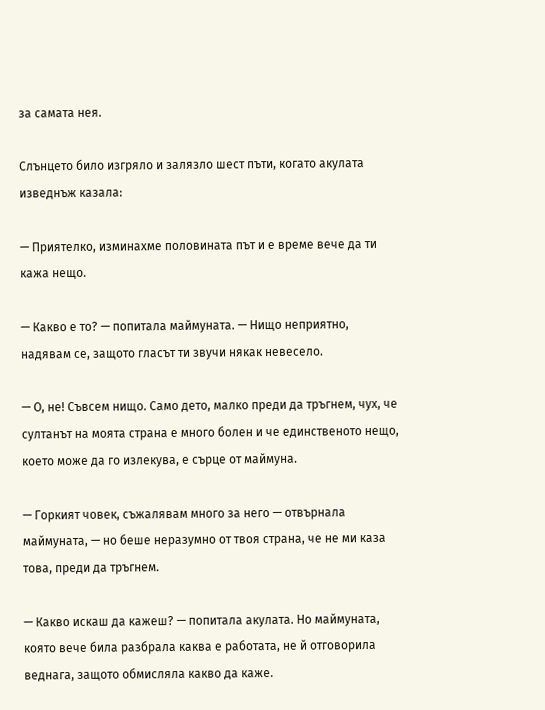за самата нея.

Слънцето било изгряло и залязло шест пъти, когато акулата изведнъж казала:

— Приятелко, изминахме половината път и е време вече да ти кажа нещо.

— Какво е то? — попитала маймуната. — Нищо неприятно, надявам се, защото гласът ти звучи някак невесело.

— О, не! Съвсем нищо. Само дето, малко преди да тръгнем, чух, че султанът на моята страна е много болен и че единственото нещо, което може да го излекува, е сърце от маймуна.

— Горкият човек, съжалявам много за него — отвърнала маймуната, — но беше неразумно от твоя страна, че не ми каза това, преди да тръгнем.

— Какво искаш да кажеш? — попитала акулата. Но маймуната, която вече била разбрала каква е работата, не й отговорила веднага, защото обмисляла какво да каже.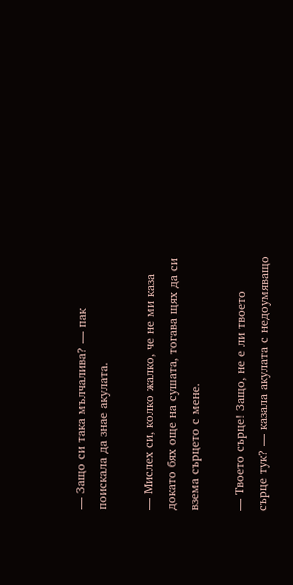— Защо си така мълчалива? — пак поискала да знае акулата.

— Мислех си, колко жалко, че не ми каза докато бях още на сушата, тогава щях да си взема сърцето с мене.

— Твоето сърце! Защо, не е ли твоето сърце тук? — казала акулата с недоумяващо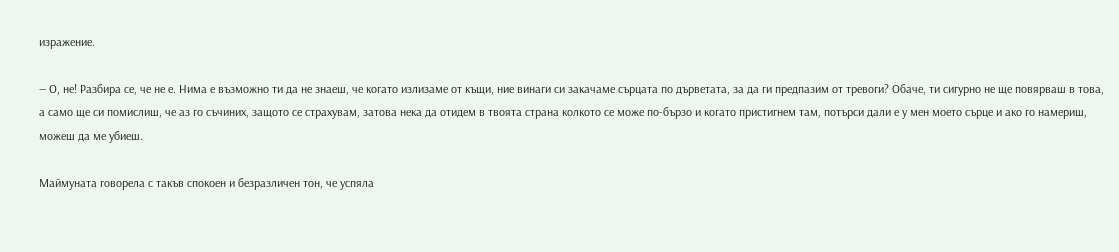изражение.

— О, не! Разбира се, че не е. Нима е възможно ти да не знаеш, че когато излизаме от къщи, ние винаги си закачаме сърцата по дърветата, за да ги предпазим от тревоги? Обаче, ти сигурно не ще повярваш в това, а само ще си помислиш, че аз го съчиних, защото се страхувам, затова нека да отидем в твоята страна колкото се може по-бързо и когато пристигнем там, потърси дали е у мен моето сърце и ако го намериш, можеш да ме убиеш.

Маймуната говорела с такъв спокоен и безразличен тон, че успяла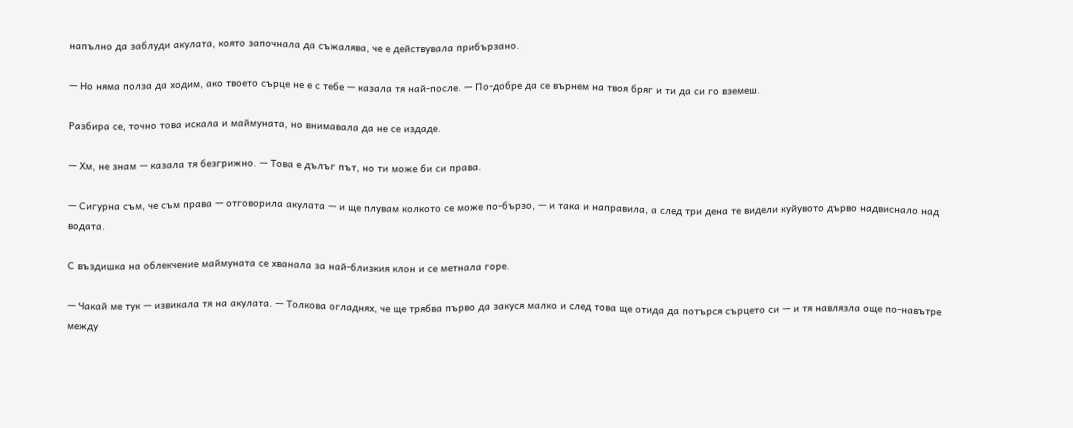напълно да заблуди акулата, която започнала да съжалява, че е действувала прибързано.

— Но няма полза да ходим, ако твоето сърце не е с тебе — казала тя най-после. — По-добре да се върнем на твоя бряг и ти да си го вземеш.

Разбира се, точно това искала и маймуната, но внимавала да не се издаде.

— Хм, не знам — казала тя безгрижно. — Това е дълъг път, но ти може би си права.

— Сигурна съм, че съм права — отговорила акулата — и ще плувам колкото се може по-бързо, — и така и направила, а след три дена те видели куйувото дърво надвиснало над водата.

С въздишка на облекчение маймуната се хванала за най-близкия клон и се метнала горе.

— Чакай ме тук — извикала тя на акулата. — Толкова огладнях, че ще трябва първо да закуся малко и след това ще отида да потърся сърцето си — и тя навлязла още по-навътре между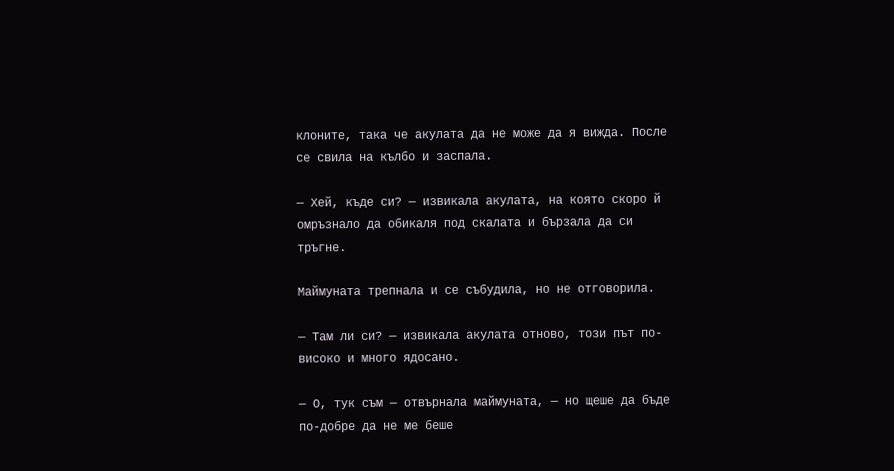клоните, така че акулата да не може да я вижда. После се свила на кълбо и заспала.

— Хей, къде си? — извикала акулата, на която скоро й омръзнало да обикаля под скалата и бързала да си тръгне.

Маймуната трепнала и се събудила, но не отговорила.

— Там ли си? — извикала акулата отново, този път по-високо и много ядосано.

— О, тук съм — отвърнала маймуната, — но щеше да бъде по-добре да не ме беше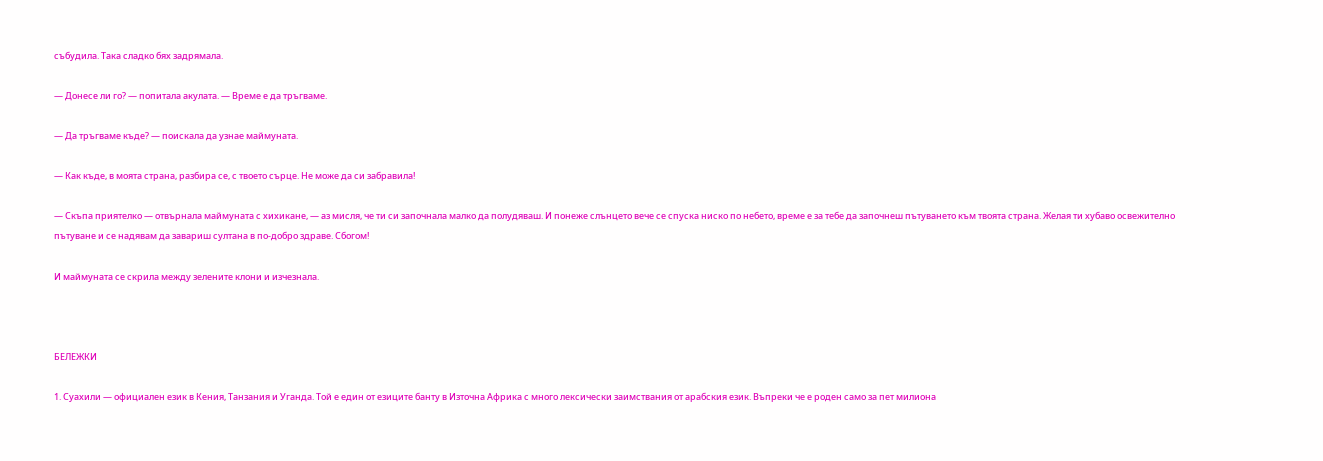събудила. Така сладко бях задрямала.

— Донесе ли го? — попитала акулата. — Време е да тръгваме.

— Да тръгваме къде? — поискала да узнае маймуната.

— Как къде, в моята страна, разбира се, с твоето сърце. Не може да си забравила!

— Скъпа приятелко — отвърнала маймуната с хихикане, — аз мисля, че ти си започнала малко да полудяваш. И понеже слънцето вече се спуска ниско по небето, време е за тебе да започнеш пътуването към твоята страна. Желая ти хубаво освежително пътуване и се надявам да завариш султана в по-добро здраве. Сбогом!

И маймуната се скрила между зелените клони и изчезнала.



БЕЛЕЖКИ

1. Суахили — официален език в Кения, Танзания и Уганда. Той е един от езиците банту в Източна Африка с много лексически заимствания от арабския език. Въпреки че е роден само за пет милиона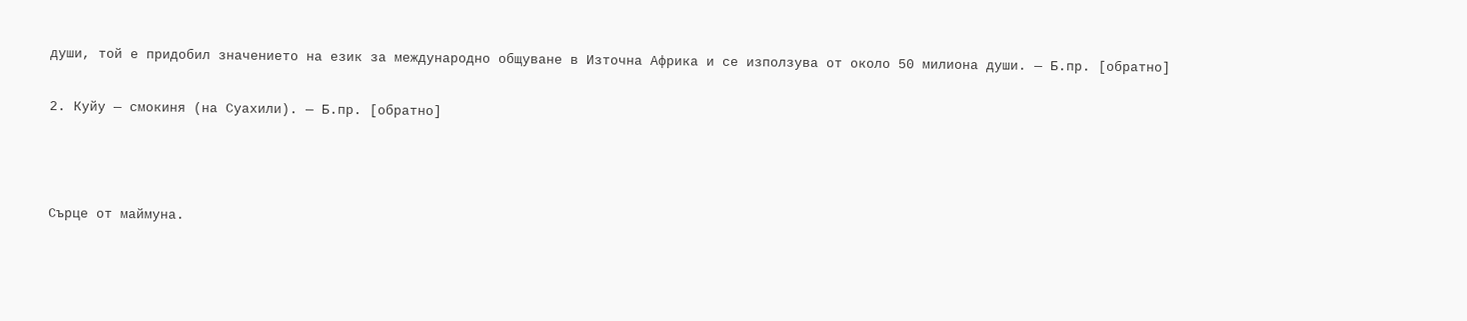души, той е придобил значението на език за международно общуване в Източна Африка и се използува от около 50 милиона души. — Б.пр. [обратно]

2. Куйу — смокиня (на Суахили). — Б.пр. [обратно]



Сърце от маймуна.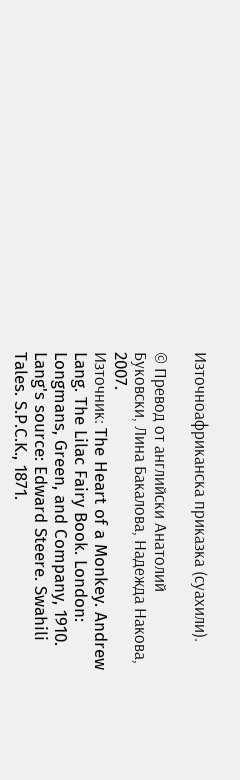Източноафриканска приказка (суахили).

© Превод от английски Анатолий Буковски, Лина Бакалова, Надежда Накова, 2007.
Източник: The Heart of a Monkey. Andrew Lang. The Lilac Fairy Book. London: Longmans, Green, and Company, 1910. Lang's source: Edward Steere. Swahili Tales. S.P.C.K., 1871.